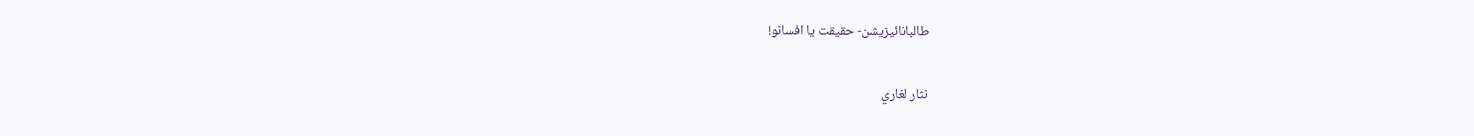طالبانائيزيشن- حقيقت يا افسانو!

نثار لغاري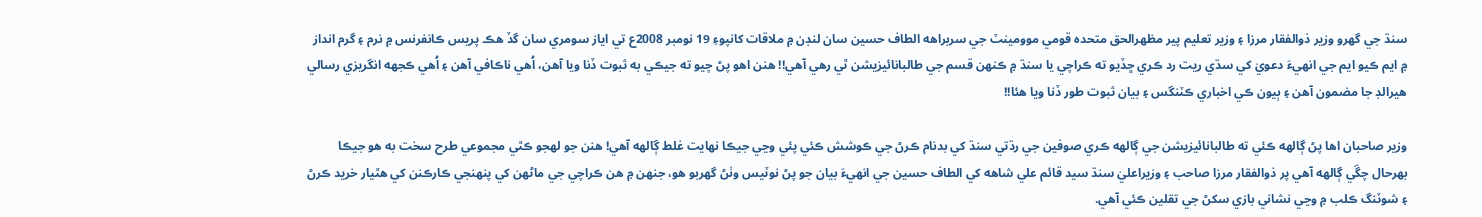سنڌ جي گهرو وزير ذوالفقار مرزا ۽ وزير تعليم پير مظهرالحق متحده قومي موومينٽ جي سربراهه الطاف حسين سان لنڊن ۾ ملاقات کانپوءِ 19 نومبر 2008ع تي اياز سومري سان گڏ هڪ پريس ڪانفرنس ۾ نرم ۽ گرم انداز ۾ ايم ڪيو ايم جي انهيءَ دعويٰ کي سڌي ريت رد ڪري ڇڏيو ته ڪراچي يا سنڌ ۾ ڪنهن قسم جي طالبانائيزيشن ٿي رهي آهي!! هنن اهو پڻ چيو ته جيڪي به ثبوت ڏنا ويا آهن، اُهي ناڪافي آهن ۽ اُهي ڪجهه انگريزي رسالي هيرالڊ جا مضمون آهن ۽ ٻيون ڪي اخباري ڪٽنگس ۽ بيان ثبوت طور ڏنا ويا هئا!!

وزير صاحبان اها پڻ ڳالهه ڪئي ته طالبانائيزيشن جي ڳالهه ڪري صوفين جي رڌتي سنڌ کي بدنام ڪرڻ جي ڪوشش ڪئي پئي وڃي جيڪا نهايت غلط ڳالهه آهي! هنن جو لهجو ڪٿي مجموعي طرح سخت به هو جيڪا بهرحال چڱي ڳالهه آهي پر ذوالفقار مرزا صاحب ۽ وزيراعليٰ سنڌ سيد قائم علي شاهه کي الطاف حسين جي انهيءَ بيان جو پڻ نوٽيس وٺڻ گهربو هو، جنهن ۾ هن ڪراچي جي ماڻهن کي پنهنجي ڪارڪنن کي هٿيار خريد ڪرڻ ۽ شوٽنگ ڪلب ۾ وڃي نشاني بازي سکڻ جي تقلين ڪئي آهي.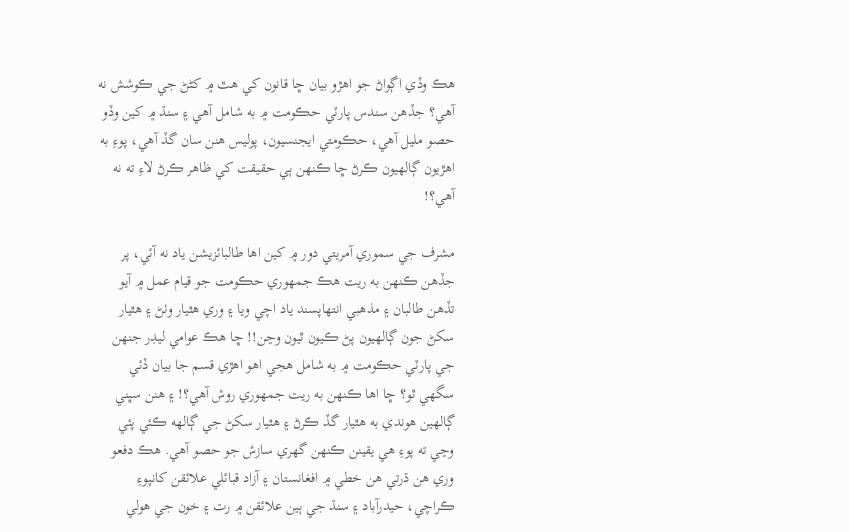هڪ وڏي اڳواڻ جو اهڙو بيان ڇا قانون کي هٿ ۾ کڻڻ جي ڪوشش نه آهي؟ جڏهن سندس پارٽي حڪومت ۾ به شامل آهي ۽ سنڌ ۾ کين وڏو حصو مليل آهي، حڪومتي ايجنسيون، پوليس هنن سان گڏ آهي، پوءِ به اهڙيون ڳالهيون ڪرڻ ڇا ڪنهن ٻي حقيقت کي ظاهر ڪرڻ لاءِ ته نه آهي؟!

مشرف جي سموري آمريتي دور ۾ کين اها طالبائزيشن ياد نه آئي، پر جڏهن ڪنهن به ريت هڪ جمهوري حڪومت جو قيام عمل ۾ آيو تڏهن طالبان ۽ مذهبي انتهاپسند ياد اچي ويا ۽ وري هٿيار وٺڻ ۽ هٿيار سکڻ جون ڳالهيون پڻ ڪيون ٿيون وڃن!! ڇا هڪ عوامي ليڊر جنهن جي پارٽي حڪومت ۾ به شامل هجي اهو اهڙي قسم جا بيان ڏئي سگهي ٿو؟ ڇا اها ڪنهن به ريت جمهوري روش آهي؟! ۽ هنن سڀني ڳالهين هوندي به هٿيار گڏ ڪرڻ ۽ هٿيار سکڻ جي ڳالهه ڪئي پئي وڃي ته پوءِ هي يقينن ڪنهن گهري سازش جو حصو آهي. هڪ دفعو وري هن ڌرتي هن خطي ۾ افغانستان ۽ آزاد قبائلي علائقن کانپوءِ ڪراچي، حيدرآباد ۽ سنڌ جي ٻين علائقن ۾ رت ۽ خون جي هولي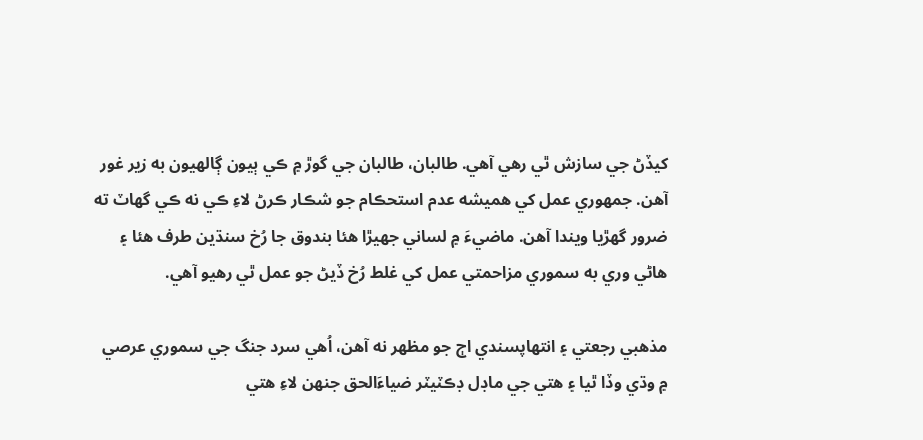کيڏڻ جي سازش ٿي رهي آهي. طالبان، طالبان جي گوڙ ۾ ڪي ٻيون ڳالهيون به زير غور آهن. جمهوري عمل کي هميشه عدم استحڪام جو شڪار ڪرڻ لاءِ ڪي نه ڪي گهاٽ ته ضرور گهڙيا ويندا آهن. ماضيءَ ۾ لساني جهيڙا هئا بندوق جا رُخ سنڌين طرف هئا ۽ هاڻي وري به سموري مزاحمتي عمل کي غلط رُخ ڏيڻ جو عمل ٿي رهيو آهي.

مذهبي رجعتي ۽ انتهاپسندي اڄ جو مظهر نه آهن، اُهي سرد جنگ جي سموري عرصي ۾ وڌي وڏا ٿيا ۽ هتي جي ماڊل ڊڪٽيٽر ضياءَالحق جنهن لاءِ هتي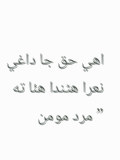اهي حق جا داغي نعرا هڻندا هئا ته ”مرد مومن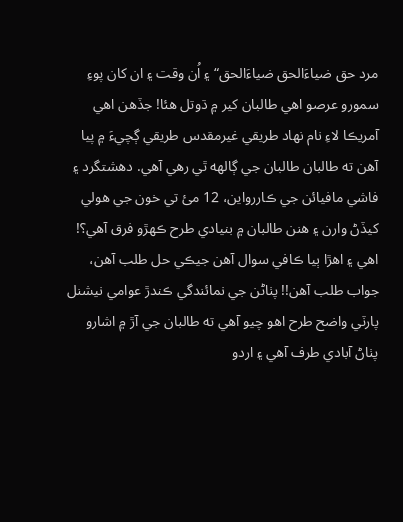مرد حق ضياءَالحق ضياءَالحق“ ۽ اُن وقت ۽ ان کان پوءِ سمورو عرصو اهي طالبان کير ۾ ڌوتل هئا! جڏهن اهي آمريڪا لاءِ نام نهاد طريقي غيرمقدس طريقي ڳچيءَ ۾ پيا آهن ته طالبان طالبان جي ڳالهه ٿي رهي آهي. دهشتگرد ۽ فاشي مافيائن جي ڪاررواين، 12 مئ تي خون جي هولي کيڏڻ وارن ۽ هنن طالبان ۾ بنيادي طرح ڪهڙو فرق آهي؟! اهي ۽ اهڙا ٻيا ڪافي سوال آهن جيڪي حل طلب آهن، جواب طلب آهن!! پٺاڻن جي نمائندگي ڪندڙ عوامي نيشنل پارٽي واضح طرح اهو چيو آهي ته طالبان جي آڙ ۾ اشارو پٺاڻ آبادي طرف آهي ۽ اردو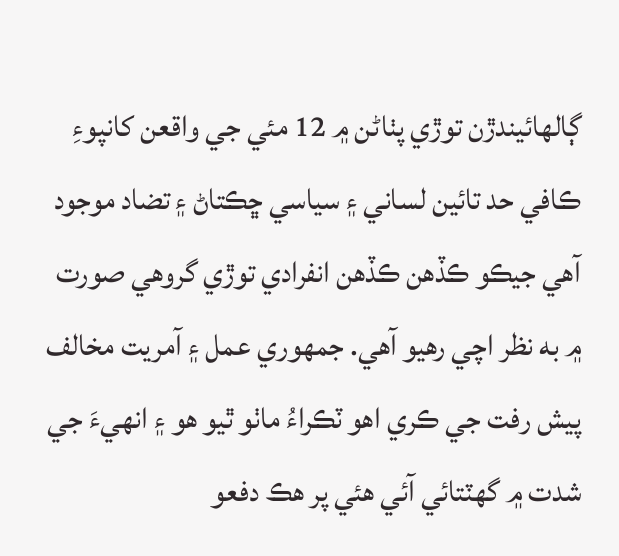ڳالهائيندڙن توڙي پٺاڻن ۾ 12 مئي جي واقعن کانپوءِ ڪافي حد تائين لساني ۽ سياسي ڇڪتاڻ ۽ تضاد موجود آهي جيڪو ڪڏهن ڪڏهن انفرادي توڙي گروهي صورت ۾ به نظر اچي رهيو آهي. جمهوري عمل ۽ آمريت مخالف پيش رفت جي ڪري اهو ٽڪراءُ ماٺو ٿيو هو ۽ انهيءَ جي شدت ۾ گهٽتائي آئي هئي پر هڪ دفعو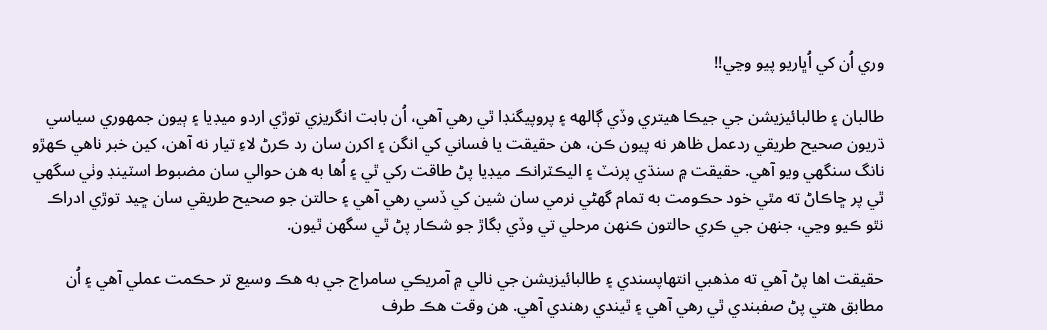وري اُن کي اُڀاريو پيو وڃي!!

طالبان ۽ طالبائيزيشن جي جيڪا هيتري وڏي ڳالهه ۽ پروپيگنڊا ٿي رهي آهي، اُن بابت انگريزي توڙي اردو ميڊيا ۽ ٻيون جمهوري سياسي ڌريون صحيح طريقي ردعمل ظاهر نه پيون ڪن، هن حقيقت يا فساني کي انگن ۽ اکرن سان رد ڪرڻ لاءِ تيار نه آهن، کين خبر ناهي ڪهڙو نانگ سنگهي ويو آهي. حقيقت ۾ سنڌي پرنٽ ۽ اليڪٽرانڪ ميڊيا پڻ طاقت رکي ٿي ۽ اُها به هن حوالي سان مضبوط اسٽينڊ وٺي سگهي ٿي پر ڇاڪاڻ ته مٿي خود حڪومت به تمام گهڻي نرمي سان شين کي ڏسي رهي آهي ۽ حالتن جو صحيح طريقي سان ڇيد توڙي ادراڪ نٿو ڪيو وڃي، جنهن جي ڪري حالتون ڪنهن مرحلي تي وڏي بگاڙ جو شڪار پڻ ٿي سگهن ٿيون.

حقيقت اها پڻ آهي ته مذهبي انتهاپسندي ۽ طالبائيزيشن جي نالي ۾ آمريڪي سامراج جي به هڪ وسيع تر حڪمت عملي آهي ۽ اُن مطابق هتي پڻ صفبندي ٿي رهي آهي ۽ ٿيندي رهندي آهي. هن وقت هڪ طرف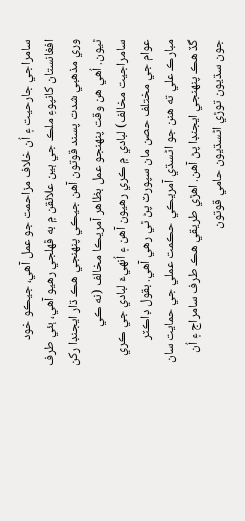سامراجي جارحيت ۽ اُن خلاف مزاحمت جو عمل آهي، جيڪو خود افغانستان کانپوءِ ملڪ جي ٻين علائقن ۾ به ڦهلجي رهيو آهي، ٻئي طرف وري مذهبي شدت پسند قوتون آهن جيڪي پنهنجي هڪ ڌار ايجنڊا رکن ٿيون. اُهي هن وقت پنهنجو عمل بظاهر آمريڪا مخالف (نه ڪي سامراجيت مخالف) لبادي ۾ ڪري رهيون آهن ۽ اُنهيءَ لبادي جي ڪري عوام جي مختلف حصن مان سپورٽ پڻ ٿي رهي آهي. بقول ڊاڪٽر مبارڪ علي ته هنن جو اڻسڌي آمريڪي حڪمت عملي جي حمايت سان گڏ هڪ پنهنجي ايجنڊا پڻ آهن. اهڙي طريقي هڪ طرف سامراج ۽ اُن جون سڌيون توڙي اڻسڌيون حامي قوتون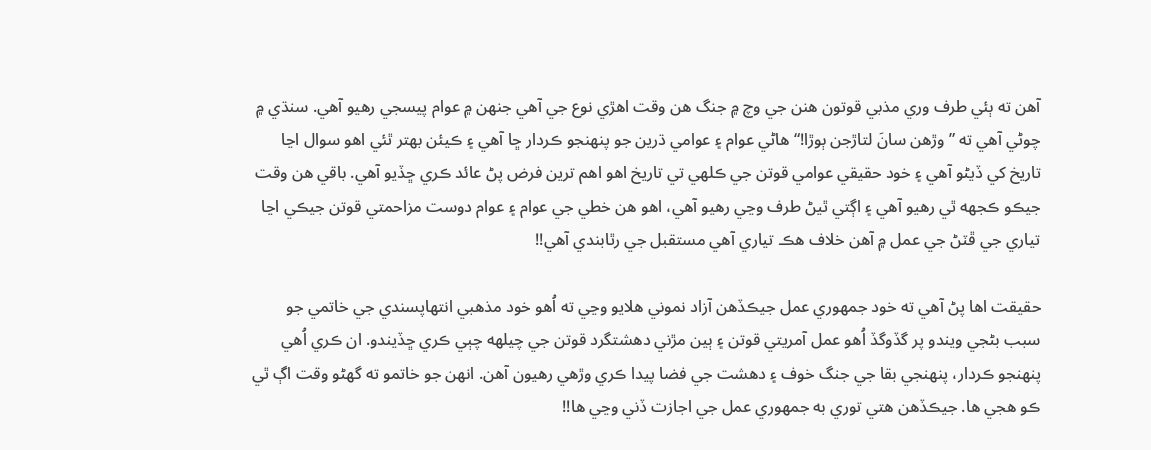آهن ته ٻئي طرف وري مذبي قوتون هنن جي وچ ۾ جنگ هن وقت اهڙي نوع جي آهي جنهن ۾ عوام پيسجي رهيو آهي. سنڌي ۾ چوڻي آهي ته ”وڙهن سانَ لتاڙجن ٻوڙا!“ هاڻي عوام ۽ عوامي ڌرين جو پنهنجو ڪردار ڇا آهي ۽ ڪيئن بهتر ٿئي اهو سوال اڃا تاريخ کي ڏيڻو آهي ۽ خود حقيقي عوامي قوتن جي ڪلهي تي تاريخ اهو اهم ترين فرض پڻ عائد ڪري ڇڏيو آهي. باقي هن وقت جيڪو ڪجهه ٿي رهيو آهي ۽ اڳتي ٿيڻ طرف وڃي رهيو آهي، اهو هن خطي جي عوام ۽ عوام دوست مزاحمتي قوتن جيڪي اڃا تياري جي ڦٽڻ جي عمل ۾ آهن خلاف هڪ تياري آهي مستقبل جي رٿابندي آهي!!

حقيقت اها پڻ آهي ته خود جمهوري عمل جيڪڏهن آزاد نموني هلايو وڃي ته اُهو خود مذهبي انتهاپسندي جي خاتمي جو سبب بڻجي ويندو پر گڏوگڏ اُهو عمل آمريتي قوتن ۽ ٻين مڙني دهشتگرد قوتن جي چيلهه چٻي ڪري ڇڏيندو. ان ڪري اُهي پنهنجو ڪردار، پنهنجي بقا جي جنگ خوف ۽ دهشت جي فضا پيدا ڪري وڙهي رهيون آهن. انهن جو خاتمو ته گهڻو وقت اڳ ٿي ڪو هجي ها. جيڪڏهن هتي توري به جمهوري عمل جي اجازت ڏني وڃي ها!!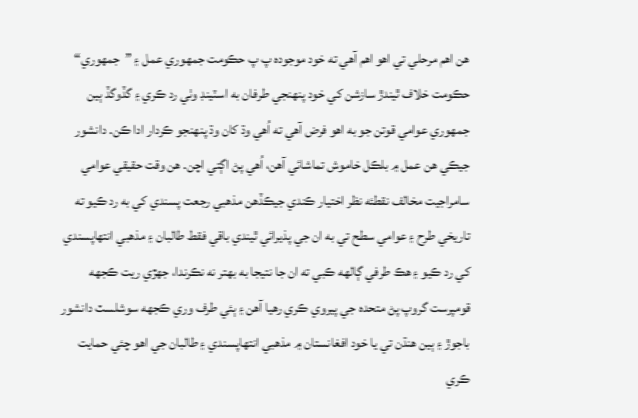هن اهم مرحلي تي اهو اهم آهي ته خود موجوده پ پ حڪومت جمهوري عمل ۽ ”جمهوري“ حڪومت خلاف ٿيندڙ سازشن کي خود پنهنجي طرفان به اسٽينڊ وٺي رد ڪري ۽ گڏوگڏ ٻين جمهوري عوامي قوتن جو به اهو فرض آهي ته اُهي وڌ کان وڌ پنهنجو ڪردار ادا ڪن. دانشور جيڪي هن عمل ۾ بلڪل خاموش تماشائي آهن، اُهي پڻ اڳتي اچن. هن وقت حقيقي عوامي سامراجيت مخالف نقطئه نظر اختيار ڪندي جيڪڏهن مذهبي رجعت پسندي کي به رد ڪيو ته تاريخي طرح ۽ عوامي سطح تي به ان جي پذيرائي ٿيندي باقي فقط طالبان ۽ مذهبي انتهاپسندي کي رد ڪيو ۽ هڪ طرفي ڳالهه ڪبي ته ان جا نتيجا به بهتر نه نڪرندا، جهڙي ريت ڪجهه قومپرست گروپ پڻ متحده جي پيروي ڪري رهيا آهن ۽ ٻئي طرف وري ڪجهه سوشلسٽ دانشور باجوڙ ۽ ٻين هنڌن تي يا خود افغانستان ۾ مذهبي انتهاپسندي ۽ طالبان جي اهو چئي حمايت ڪري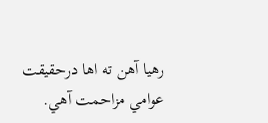رهيا آهن ته اها درحقيقت عوامي مزاحمت آهي.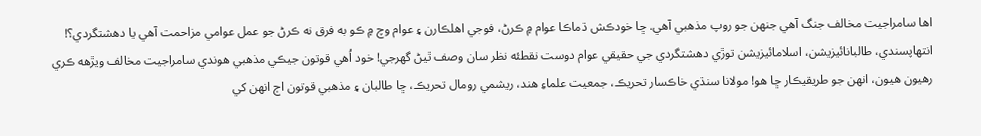اها سامراجيت مخالف جنگ آهي جنهن جو روپ مذهبي آهي. ڇا خودڪش ڌماڪا عوام ۾ ڪرڻ، فوجي اهلڪارن ۽ عوام وچ ۾ ڪو به فرق نه ڪرڻ جو عمل عوامي مزاحمت آهي يا دهشتگردي؟! انتهاپسندي، طالبانائيزيشن، اسلامائيزيشن توڙي دهشتگردي جي حقيقي عوام دوست نقطئه نظر سان وصف ٿيڻ گهرجي! خود اُهي قوتون جيڪي مذهبي هوندي سامراجيت مخالف ويڙهه ڪري رهيون هيون، انهن جو طريقيڪار ڇا هو! مولانا سنڌي خاڪسار تحريڪ، جمعيت علماءِ هند، ريشمي رومال تحريڪ، ڇا طالبان ۽ مذهبي قوتون اڄ انهن کي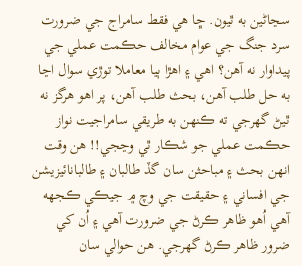سڃاڻين به ٿيون. ڇا هي فقط سامراج جي ضرورت سرد جنگ جي عوام مخالف حڪمت عملي جي پيداوار نه آهن؟ اهي ۽ اهڙا ٻيا معاملا توڙي سوال اڃا به حل طلب آهن، بحث طلب آهن، پر اهو هرگز نه ٿيڻ گهرجي ته ڪنهن به طريقي سامراجيت نواز حڪمت عملي جو شڪار ٿي وڃجي!! هن وقت انهن بحث ۽ مباحثن سان گڏ طالبان ۽ طالبانائيزيشن جي افساني ۽ حقيقت جي وچ ۾ جيڪي ڪجهه آهي اُهو ظاهر ڪرڻ جي ضرورت آهي ۽ اُن کي ضرور ظاهر ڪرڻ گهرجي. هن حوالي سان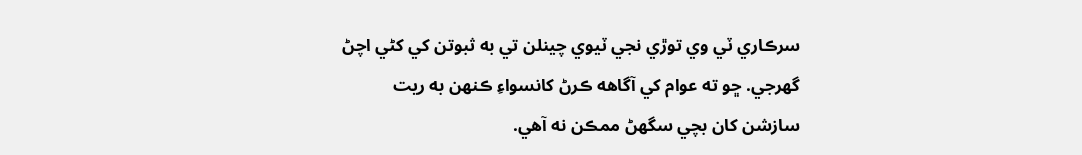سرڪاري ٽي وي توڙي نجي ٽيوي چينلن تي به ثبوتن کي کڻي اچڻ گهرجي. ڇو ته عوام کي آگاهه ڪرڻ کانسواءِ ڪنهن به ريت سازشن کان بچي سگهڻ ممڪن نه آهي.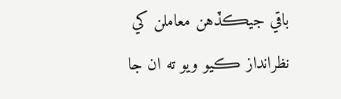باقي جيڪڏهن معاملن کي نظرانداز ڪيو ويو ته ان جا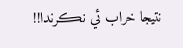نتيجا خراب ئي نڪرندا!!